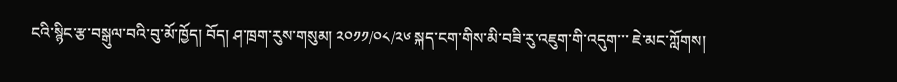ངའི་སྙིང་རྩ་བསྒུལ་བའི་བུ་མོ་ཁྱོད། བོད། ཤ་ཁྲག་རུས་གསུམ། ༢༠༡༡/༠༨/༢༦ སྐད་ངག་གིས་མི་བཟི་རུ་འཇུག་གི་འདུག་་་ ཇེ་མང་ཀློགས།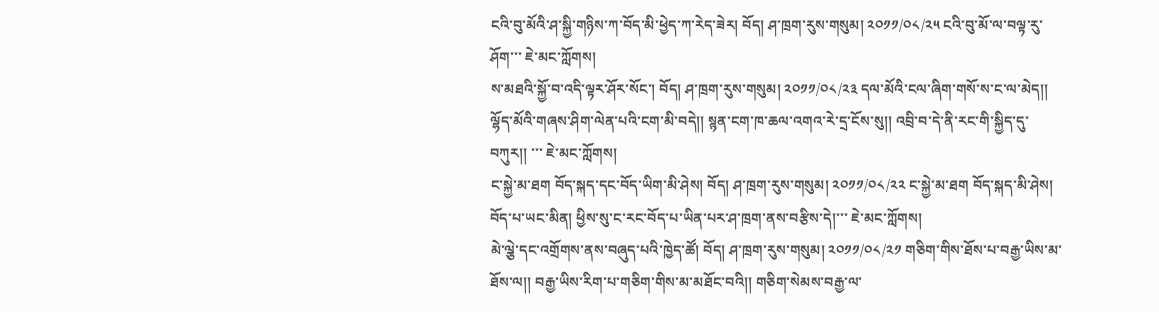ངའི་བུ་མོའི་ཤ་སྐྱི་གཉིས་ཀ་བོད་མི་ཕྱེད་ཀ་རེད་ཟེར། བོད། ཤ་ཁྲག་རུས་གསུམ། ༢༠༡༡/༠༨/༢༥ ངའི་བུ་མོ་ལ་བལྟ་རུ་ཤོག་་་ ཇེ་མང་ཀློགས།
ས་མཐའི་སྐྱོ་བ་འདི་ལྟར་ཤོར་སོང་། བོད། ཤ་ཁྲག་རུས་གསུམ། ༢༠༡༡/༠༨/༢༣ དལ་མོའི་ངལ་ཞིག་གསོ་ས་ང་ལ་མེད།། ལྷོད་མོའི་གཞས་ཤིག་ལེན་པའི་ངག་མི་བདེ།། སྙན་ངག་ཁ་ཆལ་འགའ་རེ་དྲ་ངོས་སུ།། འབྲི་བ་དེ་ནི་རང་གི་སྐྱིད་དུ་བཀུར།། ་་་ ཇེ་མང་ཀློགས།
ང་སྐྱེ་མ་ཐག བོད་སྐད་དང་བོད་ཡིག་མི་ཤེས། བོད། ཤ་ཁྲག་རུས་གསུམ། ༢༠༡༡/༠༨/༢༢ ང་སྐྱེ་མ་ཐག བོད་སྐད་མི་ཤེས། བོད་པ་ཡང་མིན། ཕྱིས་སུ་ང་རང་བོད་པ་ཡིན་པར་ཤ་ཁྲག་ནས་བརྩིས་དེ།་་་ ཇེ་མང་ཀློགས།
མེ་ལྕེ་དང་འགྲོགས་ནས་བཞུད་པའི་ཁྱེད་ཚོ། བོད། ཤ་ཁྲག་རུས་གསུམ། ༢༠༡༡/༠༨/༢༡ གཅིག་གིས་ཐོས་པ་བརྒྱ་ཡིས་མ་ཐོས་ལ།། བརྒྱ་ཡིས་རིག་པ་གཅིག་གིས་མ་མཐོང་བའི།། གཅིག་སེམས་བརྒྱ་ལ་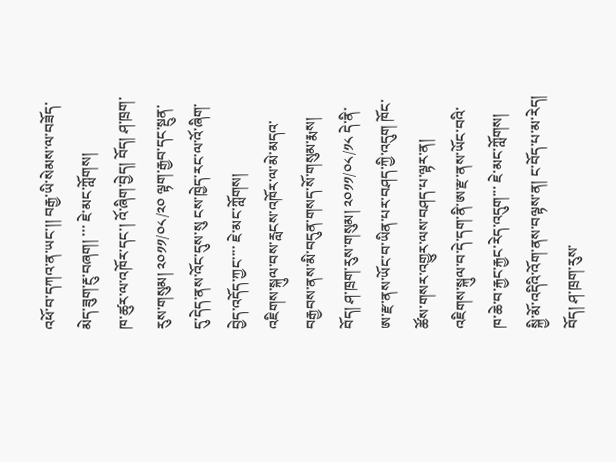འཕོ་བ་དཀའ་ན་ཡང་།། བརྒྱ་ཡི་སེམས་ལ་བཟོད་མེད་ཟུག་རྔུ་བཞག། ་་་ ཇེ་མང་ཀློགས།
ཁ་ཚུར་ལ་འཁོར་དང་། འོ་ཞིག་བྱེད། བོད། ཤ་ཁྲག་རུས་གསུམ། ༢༠༡༡/༠༨/༢༠ ལྟག་རྒྱབ་དང་སྔུན་དུ་དེད་ནས་འོང་དུས་སུ ངས་ཁྱེད་རང་ལ་འོ་ཞིག་བྱེད་འདོད་ཀྱང་་་་ ཇེ་མང་ཀློགས།
འཇིགས་སྐུལ་བས་རླངས་འཁོར་ལ་མེ་མདའ་བརྒྱབས་ནས་མི་བདུན་གསད་སོ་གསུམ་རྨས། བོད། ཤ་ཁྲག་རུས་གསུམ། ༢༠༡༡/༠༨/༡༨ དེ་ནི་ཨ་རྫ་ནས་ཡོང་བ་ཡིན་པར་བཤད་ཀྱི་འདུག ཁོང་ཚོས་གསར་འགྱུར་ལས་བཤད་པ་ལྟར་ན། འཇིགས་སྐུལ་བ་དེ་དག་ནི་ཨ་རྫ་ནས་ཡོང་བའི་ཁ་ཆེ་བ་རྐྱང་རྐྱང་རེད་འདུག་་་ ཇེ་མང་ཀློགས།
སྐྱི་མོ་འདིའི་འོག་ནས་བལྟས་ན། ང་བོད་པ་མ་རེད། བོད། ཤ་ཁྲག་རུས་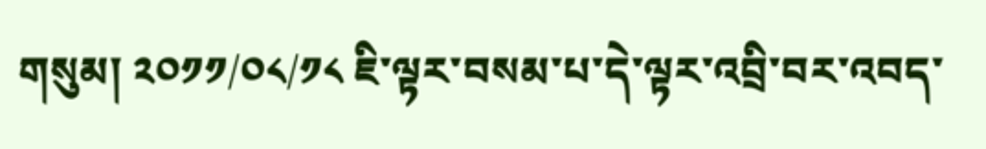གསུམ། ༢༠༡༡/༠༨/༡༨ ཇི་ལྟར་བསམ་པ་དེ་ལྟར་འབྲི་བར་འབད་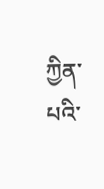ཀྱིན་པའི་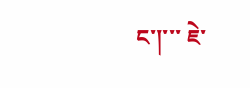ང་།་་་ ཇེ་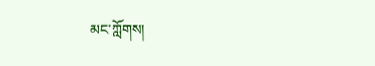མང་ཀློགས།